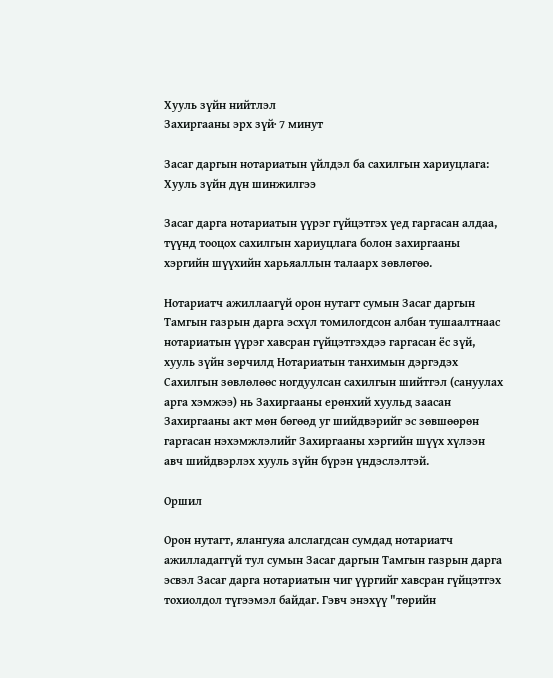Хууль зүйн нийтлэл
Захиргааны эрх зүй· 7 минут

Засаг даргын нотариатын үйлдэл ба сахилгын хариуцлага: Хууль зүйн дүн шинжилгээ

Засаг дарга нотариатын үүрэг гүйцэтгэх үед гаргасан алдаа, түүнд тооцох сахилгын хариуцлага болон захиргааны хэргийн шүүхийн харьяаллын талаарх зөвлөгөө.

Нотариатч ажиллаагүй орон нутагт сумын Засаг даргын Тамгын газрын дарга эсхүл томилогдсон албан тушаалтнаас нотариатын үүрэг хавсран гүйцэтгэхдээ гаргасан ёс зүй, хууль зүйн зөрчилд Нотариатын танхимын дэргэдэх Сахилгын зөвлөлөөс ногдуулсан сахилгын шийтгэл (сануулах арга хэмжээ) нь Захиргааны ерөнхий хуульд заасан Захиргааны акт мөн бөгөөд уг шийдвэрийг эс зөвшөөрөн гаргасан нэхэмжлэлийг Захиргааны хэргийн шүүх хүлээн авч шийдвэрлэх хууль зүйн бүрэн үндэслэлтэй.

Оршил

Орон нутагт, ялангуяа алслагдсан сумдад нотариатч ажилладаггүй тул сумын Засаг даргын Тамгын газрын дарга эсвэл Засаг дарга нотариатын чиг үүргийг хавсран гүйцэтгэх тохиолдол түгээмэл байдаг. Гэвч энэхүү "төрийн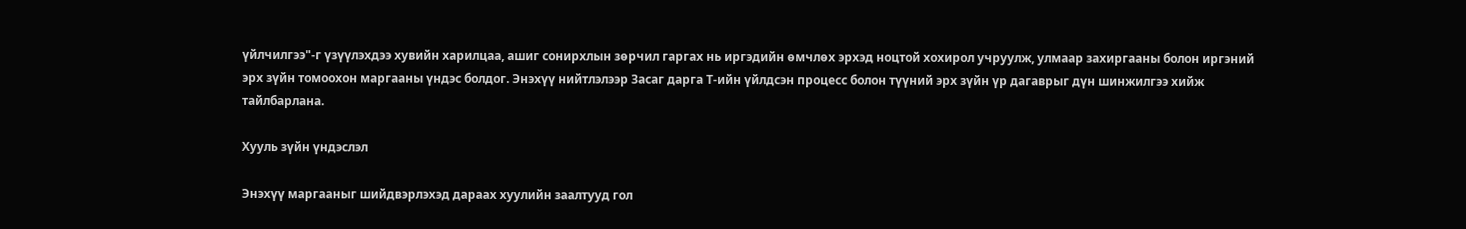үйлчилгээ"-г үзүүлэхдээ хувийн харилцаа, ашиг сонирхлын зөрчил гаргах нь иргэдийн өмчлөх эрхэд ноцтой хохирол учруулж, улмаар захиргааны болон иргэний эрх зүйн томоохон маргааны үндэс болдог. Энэхүү нийтлэлээр Засаг дарга Т-ийн үйлдсэн процесс болон түүний эрх зүйн үр дагаврыг дүн шинжилгээ хийж тайлбарлана.

Хууль зүйн үндэслэл

Энэхүү маргааныг шийдвэрлэхэд дараах хуулийн заалтууд гол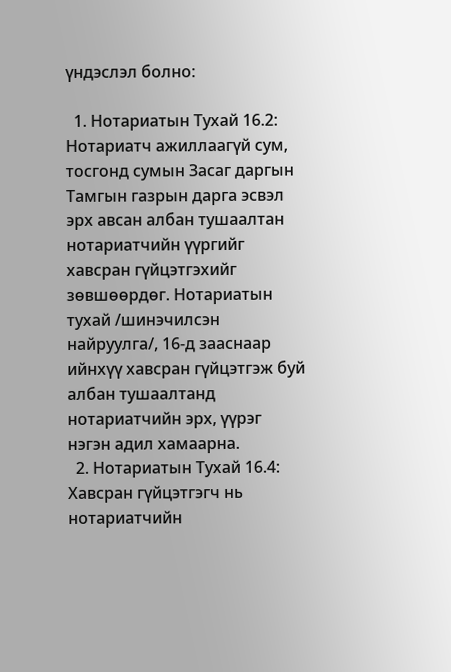үндэслэл болно:

  1. Нотариатын Тухай 16.2: Нотариатч ажиллаагүй сум, тосгонд сумын Засаг даргын Тамгын газрын дарга эсвэл эрх авсан албан тушаалтан нотариатчийн үүргийг хавсран гүйцэтгэхийг зөвшөөрдөг. Нотариатын тухай /шинэчилсэн найруулга/, 16-д зааснаар ийнхүү хавсран гүйцэтгэж буй албан тушаалтанд нотариатчийн эрх, үүрэг нэгэн адил хамаарна.
  2. Нотариатын Тухай 16.4: Хавсран гүйцэтгэгч нь нотариатчийн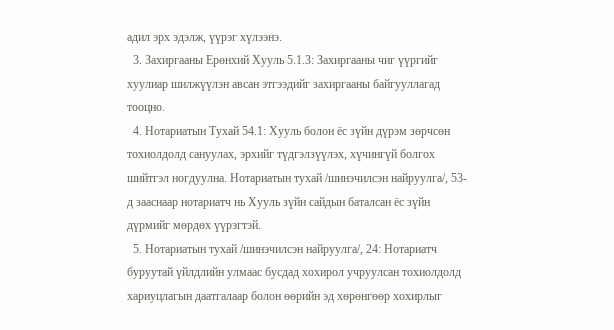адил эрх эдэлж, үүрэг хүлээнэ.
  3. Захиргааны Ерөнхий Хууль 5.1.3: Захиргааны чиг үүргийг хуулиар шилжүүлэн авсан этгээдийг захиргааны байгууллагад тооцно.
  4. Нотариатын Тухай 54.1: Хууль болон ёс зүйн дүрэм зөрчсөн тохиолдолд сануулах, эрхийг түдгэлзүүлэх, хүчингүй болгох шийтгэл ногдуулна. Нотариатын тухай /шинэчилсэн найруулга/, 53-д зааснаар нотариатч нь Хууль зүйн сайдын баталсан ёс зүйн дүрмийг мөрдөх үүрэгтэй.
  5. Нотариатын тухай /шинэчилсэн найруулга/, 24: Нотариатч буруутай үйлдлийн улмаас бусдад хохирол учруулсан тохиолдолд хариуцлагын даатгалаар болон өөрийн эд хөрөнгөөр хохирлыг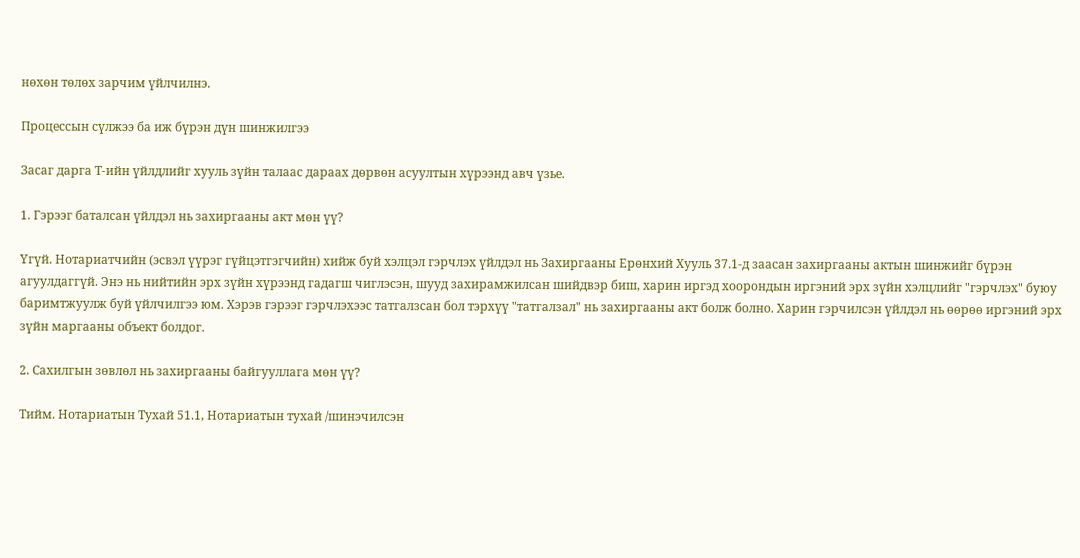нөхөн төлөх зарчим үйлчилнэ.

Процессын сүлжээ ба иж бүрэн дүн шинжилгээ

Засаг дарга Т-ийн үйлдлийг хууль зүйн талаас дараах дөрвөн асуултын хүрээнд авч үзье.

1. Гэрээг баталсан үйлдэл нь захиргааны акт мөн үү?

Үгүй. Нотариатчийн (эсвэл үүрэг гүйцэтгэгчийн) хийж буй хэлцэл гэрчлэх үйлдэл нь Захиргааны Ерөнхий Хууль 37.1-д заасан захиргааны актын шинжийг бүрэн агуулдаггүй. Энэ нь нийтийн эрх зүйн хүрээнд гадагш чиглэсэн, шууд захирамжилсан шийдвэр биш, харин иргэд хоорондын иргэний эрх зүйн хэлцлийг "гэрчлэх" буюу баримтжуулж буй үйлчилгээ юм. Хэрэв гэрээг гэрчлэхээс татгалзсан бол тэрхүү "татгалзал" нь захиргааны акт болж болно. Харин гэрчилсэн үйлдэл нь өөрөө иргэний эрх зүйн маргааны объект болдог.

2. Сахилгын зөвлөл нь захиргааны байгууллага мөн үү?

Тийм. Нотариатын Тухай 51.1, Нотариатын тухай /шинэчилсэн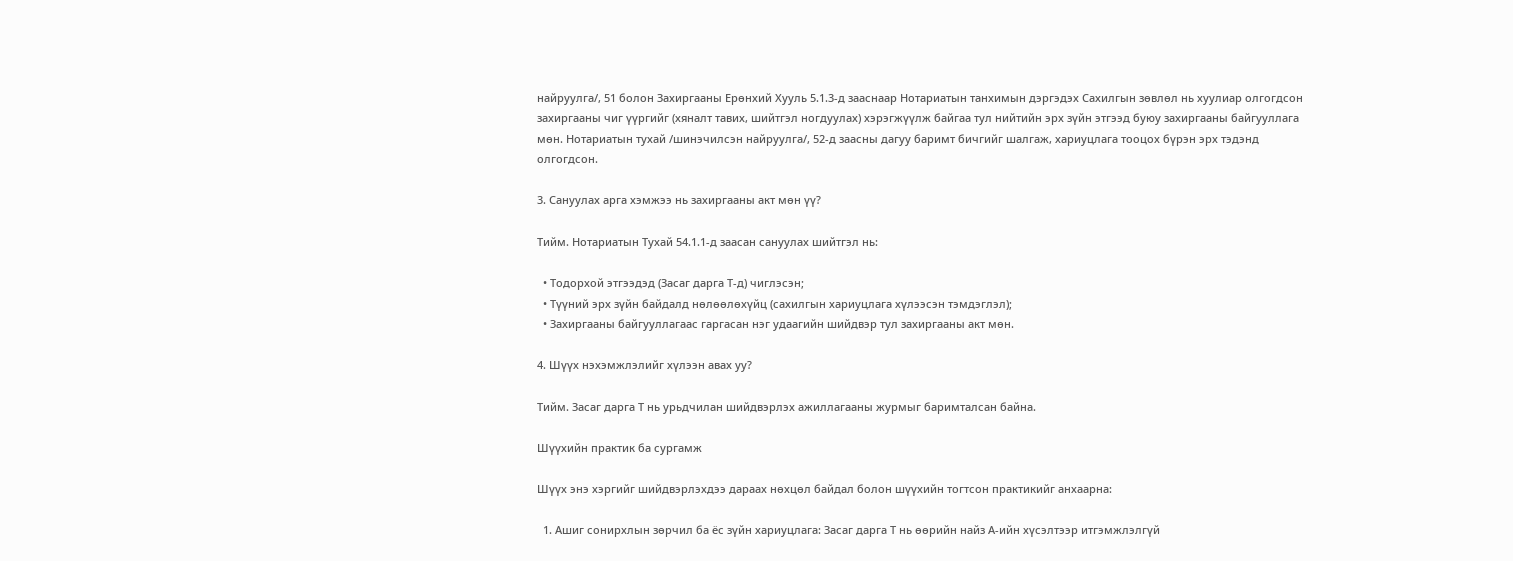найруулга/, 51 болон Захиргааны Ерөнхий Хууль 5.1.3-д зааснаар Нотариатын танхимын дэргэдэх Сахилгын зөвлөл нь хуулиар олгогдсон захиргааны чиг үүргийг (хяналт тавих, шийтгэл ногдуулах) хэрэгжүүлж байгаа тул нийтийн эрх зүйн этгээд буюу захиргааны байгууллага мөн. Нотариатын тухай /шинэчилсэн найруулга/, 52-д заасны дагуу баримт бичгийг шалгаж, хариуцлага тооцох бүрэн эрх тэдэнд олгогдсон.

3. Сануулах арга хэмжээ нь захиргааны акт мөн үү?

Тийм. Нотариатын Тухай 54.1.1-д заасан сануулах шийтгэл нь:

  • Тодорхой этгээдэд (Засаг дарга Т-д) чиглэсэн;
  • Түүний эрх зүйн байдалд нөлөөлөхүйц (сахилгын хариуцлага хүлээсэн тэмдэглэл);
  • Захиргааны байгууллагаас гаргасан нэг удаагийн шийдвэр тул захиргааны акт мөн.

4. Шүүх нэхэмжлэлийг хүлээн авах уу?

Тийм. Засаг дарга Т нь урьдчилан шийдвэрлэх ажиллагааны журмыг баримталсан байна.

Шүүхийн практик ба сургамж

Шүүх энэ хэргийг шийдвэрлэхдээ дараах нөхцөл байдал болон шүүхийн тогтсон практикийг анхаарна:

  1. Ашиг сонирхлын зөрчил ба ёс зүйн хариуцлага: Засаг дарга Т нь өөрийн найз А-ийн хүсэлтээр итгэмжлэлгүй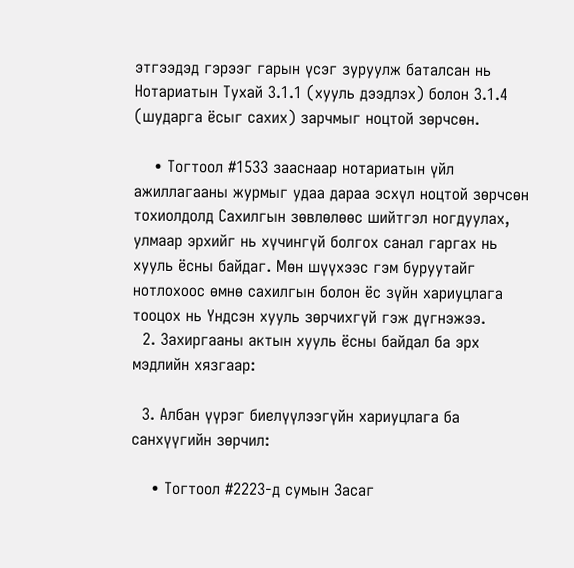этгээдэд гэрээг гарын үсэг зуруулж баталсан нь Нотариатын Тухай 3.1.1 (хууль дээдлэх) болон 3.1.4 (шударга ёсыг сахих) зарчмыг ноцтой зөрчсөн.

    • Тогтоол #1533 зааснаар нотариатын үйл ажиллагааны журмыг удаа дараа эсхүл ноцтой зөрчсөн тохиолдолд Сахилгын зөвлөлөөс шийтгэл ногдуулах, улмаар эрхийг нь хүчингүй болгох санал гаргах нь хууль ёсны байдаг. Мөн шүүхээс гэм буруутайг нотлохоос өмнө сахилгын болон ёс зүйн хариуцлага тооцох нь Үндсэн хууль зөрчихгүй гэж дүгнэжээ.
  2. Захиргааны актын хууль ёсны байдал ба эрх мэдлийн хязгаар:

  3. Албан үүрэг биелүүлээгүйн хариуцлага ба санхүүгийн зөрчил:

    • Тогтоол #2223-д сумын Засаг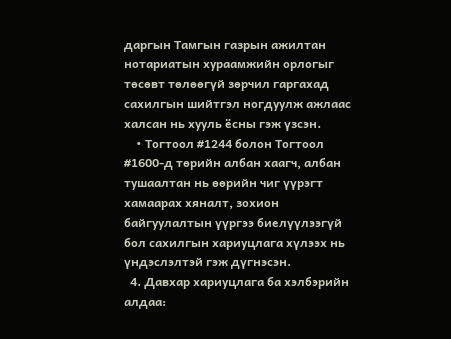даргын Тамгын газрын ажилтан нотариатын хураамжийн орлогыг төсөвт төлөөгүй зөрчил гаргахад сахилгын шийтгэл ногдуулж ажлаас халсан нь хууль ёсны гэж үзсэн.
    • Тогтоол #1244 болон Тогтоол #1600-д төрийн албан хаагч, албан тушаалтан нь өөрийн чиг үүрэгт хамаарах хяналт, зохион байгуулалтын үүргээ биелүүлээгүй бол сахилгын хариуцлага хүлээх нь үндэслэлтэй гэж дүгнэсэн.
  4. Давхар хариуцлага ба хэлбэрийн алдаа: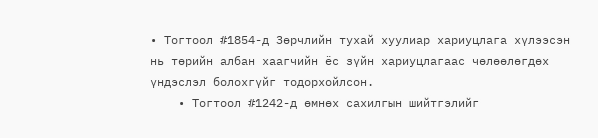• Тогтоол #1854-д Зөрчлийн тухай хуулиар хариуцлага хүлээсэн нь төрийн албан хаагчийн ёс зүйн хариуцлагаас чөлөөлөгдөх үндэслэл болохгүйг тодорхойлсон.
    • Тогтоол #1242-д өмнөх сахилгын шийтгэлийг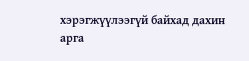хэрэгжүүлээгүй байхад дахин арга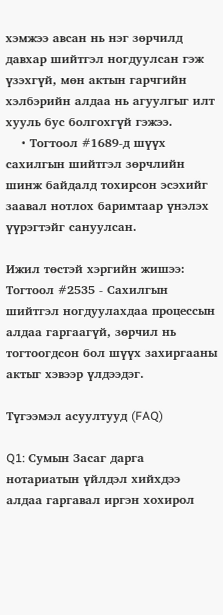хэмжээ авсан нь нэг зөрчилд давхар шийтгэл ногдуулсан гэж үзэхгүй, мөн актын гарчгийн хэлбэрийн алдаа нь агуулгыг илт хууль бус болгохгүй гэжээ.
    • Тогтоол #1689-д шүүх сахилгын шийтгэл зөрчлийн шинж байдалд тохирсон эсэхийг заавал нотлох баримтаар үнэлэх үүрэгтэйг сануулсан.

Ижил төстэй хэргийн жишээ: Тогтоол #2535 - Сахилгын шийтгэл ногдуулахдаа процессын алдаа гаргаагүй, зөрчил нь тогтоогдсон бол шүүх захиргааны актыг хэвээр үлдээдэг.

Түгээмэл асуултууд (FAQ)

Q1: Сумын Засаг дарга нотариатын үйлдэл хийхдээ алдаа гаргавал иргэн хохирол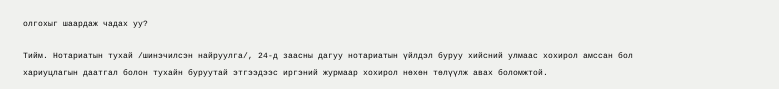олгохыг шаардаж чадах уу?

Тийм. Нотариатын тухай /шинэчилсэн найруулга/, 24-д заасны дагуу нотариатын үйлдэл буруу хийсний улмаас хохирол амссан бол хариуцлагын даатгал болон тухайн буруутай этгээдээс иргэний журмаар хохирол нөхөн төлүүлж авах боломжтой.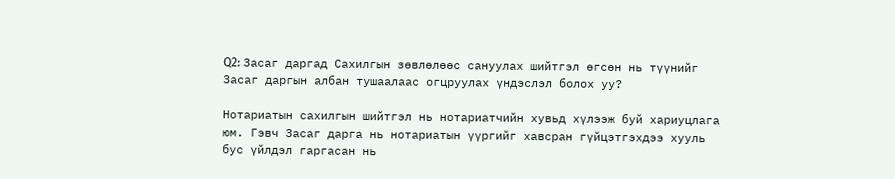Q2: Засаг даргад Сахилгын зөвлөлөөс сануулах шийтгэл өгсөн нь түүнийг Засаг даргын албан тушаалаас огцруулах үндэслэл болох уу?

Нотариатын сахилгын шийтгэл нь нотариатчийн хувьд хүлээж буй хариуцлага юм. Гэвч Засаг дарга нь нотариатын үүргийг хавсран гүйцэтгэхдээ хууль бус үйлдэл гаргасан нь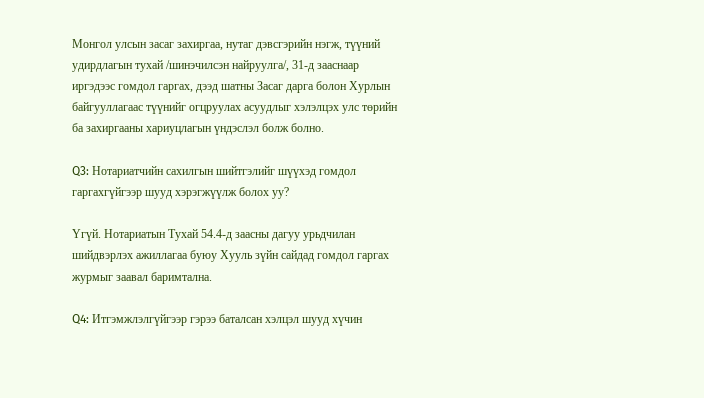Монгол улсын засаг захиргаа, нутаг дэвсгэрийн нэгж, түүний удирдлагын тухай /шинэчилсэн найруулга/, 31-д зааснаар иргэдээс гомдол гаргах, дээд шатны Засаг дарга болон Хурлын байгууллагаас түүнийг огцруулах асуудлыг хэлэлцэх улс төрийн ба захиргааны хариуцлагын үндэслэл болж болно.

Q3: Нотариатчийн сахилгын шийтгэлийг шүүхэд гомдол гаргахгүйгээр шууд хэрэгжүүлж болох уу?

Үгүй. Нотариатын Тухай 54.4-д заасны дагуу урьдчилан шийдвэрлэх ажиллагаа буюу Хууль зүйн сайдад гомдол гаргах журмыг заавал баримтална.

Q4: Итгэмжлэлгүйгээр гэрээ баталсан хэлцэл шууд хүчин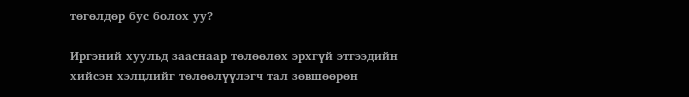төгөлдөр бус болох уу?

Иргэний хуульд зааснаар төлөөлөх эрхгүй этгээдийн хийсэн хэлцлийг төлөөлүүлэгч тал зөвшөөрөн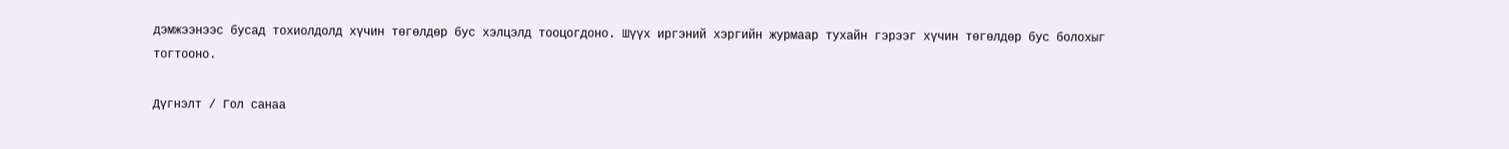дэмжээнээс бусад тохиолдолд хүчин төгөлдөр бус хэлцэлд тооцогдоно. Шүүх иргэний хэргийн журмаар тухайн гэрээг хүчин төгөлдөр бус болохыг тогтооно.

Дүгнэлт / Гол санаа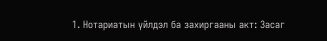1. Нотариатын үйлдэл ба захиргааны акт: Засаг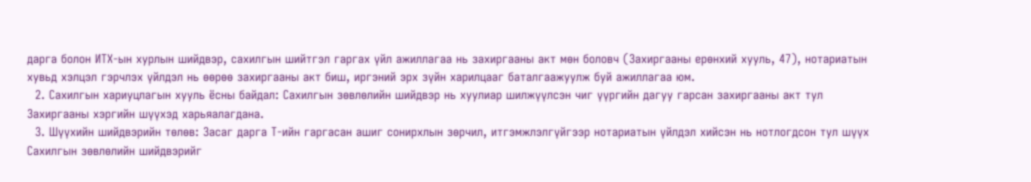дарга болон ИТХ-ын хурлын шийдвэр, сахилгын шийтгэл гаргах үйл ажиллагаа нь захиргааны акт мөн боловч (Захиргааны ерөнхий хууль, 47), нотариатын хувьд хэлцэл гэрчлэх үйлдэл нь өөрөө захиргааны акт биш, иргэний эрх зүйн харилцааг баталгаажуулж буй ажиллагаа юм.
  2. Сахилгын хариуцлагын хууль ёсны байдал: Сахилгын зөвлөлийн шийдвэр нь хуулиар шилжүүлсэн чиг үүргийн дагуу гарсан захиргааны акт тул Захиргааны хэргийн шүүхэд харьяалагдана.
  3. Шүүхийн шийдвэрийн төлөв: Засаг дарга Т-ийн гаргасан ашиг сонирхлын зөрчил, итгэмжлэлгүйгээр нотариатын үйлдэл хийсэн нь нотлогдсон тул шүүх Сахилгын зөвлөлийн шийдвэрийг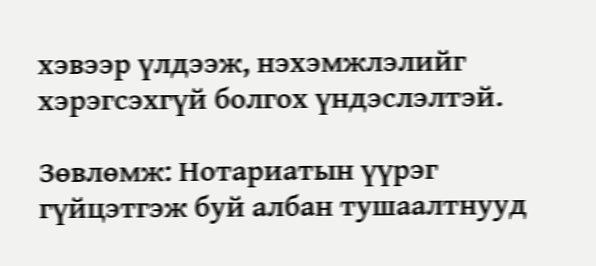хэвээр үлдээж, нэхэмжлэлийг хэрэгсэхгүй болгох үндэслэлтэй.

Зөвлөмж: Нотариатын үүрэг гүйцэтгэж буй албан тушаалтнууд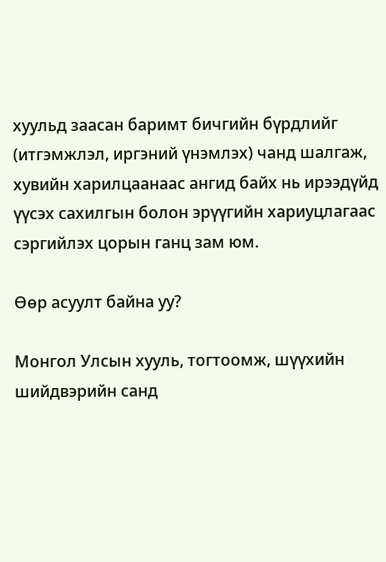хуульд заасан баримт бичгийн бүрдлийг (итгэмжлэл, иргэний үнэмлэх) чанд шалгаж, хувийн харилцаанаас ангид байх нь ирээдүйд үүсэх сахилгын болон эрүүгийн хариуцлагаас сэргийлэх цорын ганц зам юм.

Өөр асуулт байна уу?

Монгол Улсын хууль, тогтоомж, шүүхийн шийдвэрийн санд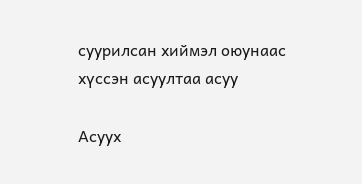суурилсан хиймэл оюунаас хүссэн асуултаа асуу

Асуух